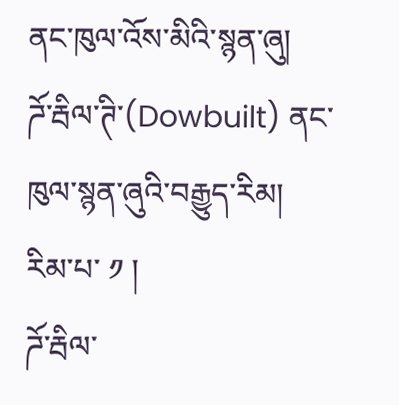ནང་ཁུལ་འོས་མིའི་སྙན་ཞུ།
ཌོ་རྦིལ་ཊི་(Dowbuilt) ནང་ཁུལ་སྙན་ཞུའི་བརྒྱུད་རིམ།
རིམ་པ་ ༡ །
ཌོ་རྦིལ་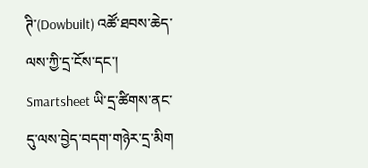ཊི་(Dowbuilt) འཚོ་ཐབས་ཆེད་ལས་ཀྱི་དྲ་ངོས་དང་། Smartsheet ཡི་དྲ་ཚིགས་ནང་དུ་ལས་བྱེད་བདག་གཉེར་དྲ་མིག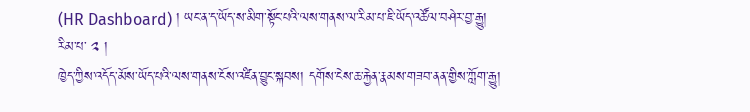(HR Dashboard) ། ཡང་ན་ད་ཡོད་ས་མིག་སྟོང་པའི་ལས་གནས་ལ་རིམ་པ་ཇི་ཡོད་འཚོལ་བཤེར་བྱ་རྒྱུ།
རིམ་པ་ ༢ །
ཁྱེད་ཀྱིས་འདོད་མོས་ཡོད་པའི་ལས་གནས་ངོས་འཛིན་བྱུང་སྐབས། དགོས་ངེས་ཆ་རྐྱེན་རྣམས་གཟབ་ནན་གྱིས་ཀློག་རྒྱུ།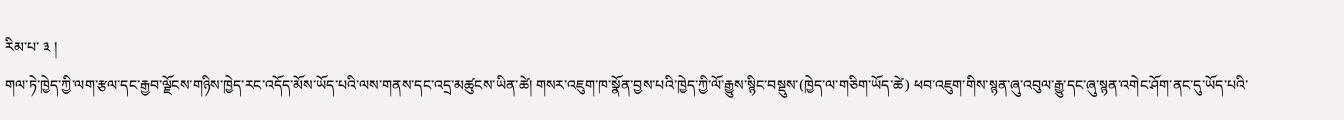རིམ་པ་ ༣ །
གལ་ཏེ་ཁྱེད་ཀྱི་ལག་རྩལ་དང་རྒྱབ་ལྗོངས་གཉིས་ཁྱེད་རང་འདོད་མོས་ཡོད་པའི་ལས་གནས་དང་འདྲ་མཚུངས་ཡིན་ཚེ། གསར་འཇུག་ཁ་སྣོན་བྱས་པའི་ཁྱེད་ཀྱི་ལོ་རྒྱུས་སྙིང་བསྡུས་(ཁྱེད་ལ་གཅིག་ཡོད་ཚེ) ཕབ་འཇུག་གིས་སྙན་ཞུ་འབུལ་རྒྱུ་དང་ཞུ་སྙན་འགེང་ཤོག་ནང་དུ་ཡོད་པའི་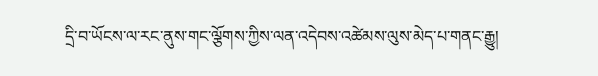དྲི་བ་ཡོངས་ལ་རང་ནུས་གང་ལྕོགས་ཀྱིས་ལན་འདེབས་འཚེམས་ལུས་མེད་པ་གནང་རྒྱུ།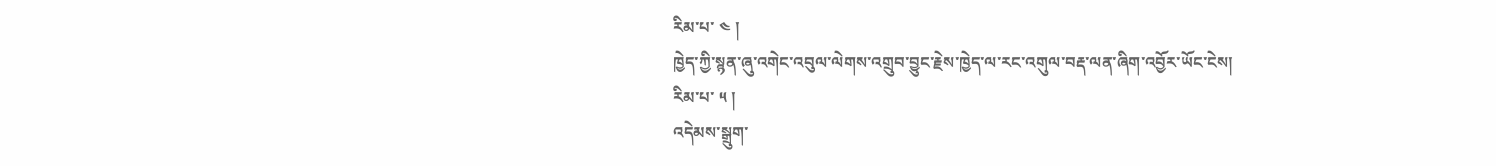རིམ་པ་ ༤ །
ཁྱེད་ཀྱི་སྙན་ཞུ་འགེང་འབུལ་ལེགས་འགྲུབ་བྱུང་རྗེས་ཁྱེད་ལ་རང་འགུལ་བརྡ་ལན་ཞིག་འབྱོར་ཡོང་ངེས།
རིམ་པ་ ༥ །
འདེམས་སྒྲུག་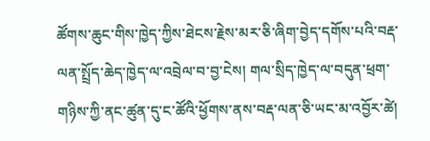ཚོགས་ཆུང་གིས་ཁྱེད་ཀྱིས་ཐེངས་རྗེས་མར་ཅི་ཞིག་བྱེད་དགོས་པའི་བརྡ་ལན་སྤྲོད་ཆེད་ཁྱེད་ལ་འབྲེལ་བ་བྱ་ངེས། གལ་སྲིད་ཁྱེད་ལ་བདུན་ཕྲག་གཉིས་ཀྱི་ནང་ཚུན་དུ་ང་ཚོའི་ཕྱོགས་ནས་བརྡ་ལན་ཅི་ཡང་མ་འབྱོར་ཚེ།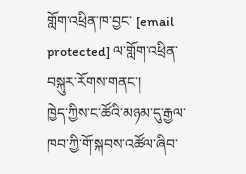གློག་འཕྲིན་ཁ་བྱང་ [email protected] ལ་གློག་འཕྲིན་བསྐུར་རོགས་གནང་།
ཁྱེད་ཀྱིས་ང་ཚོའི་མཉམ་དུ་རྒྱལ་ཁབ་ཀྱི་གོ་སྐབས་འཚོལ་ཞིབ་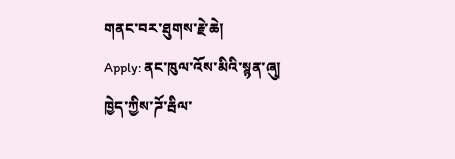གནང་བར་ཐུགས་རྗེ་ཆེ།
Apply: ནང་ཁུལ་འོས་མིའི་སྙན་ཞུ།
ཁྱེད་ཀྱིས་ཌོ་རྦིལ་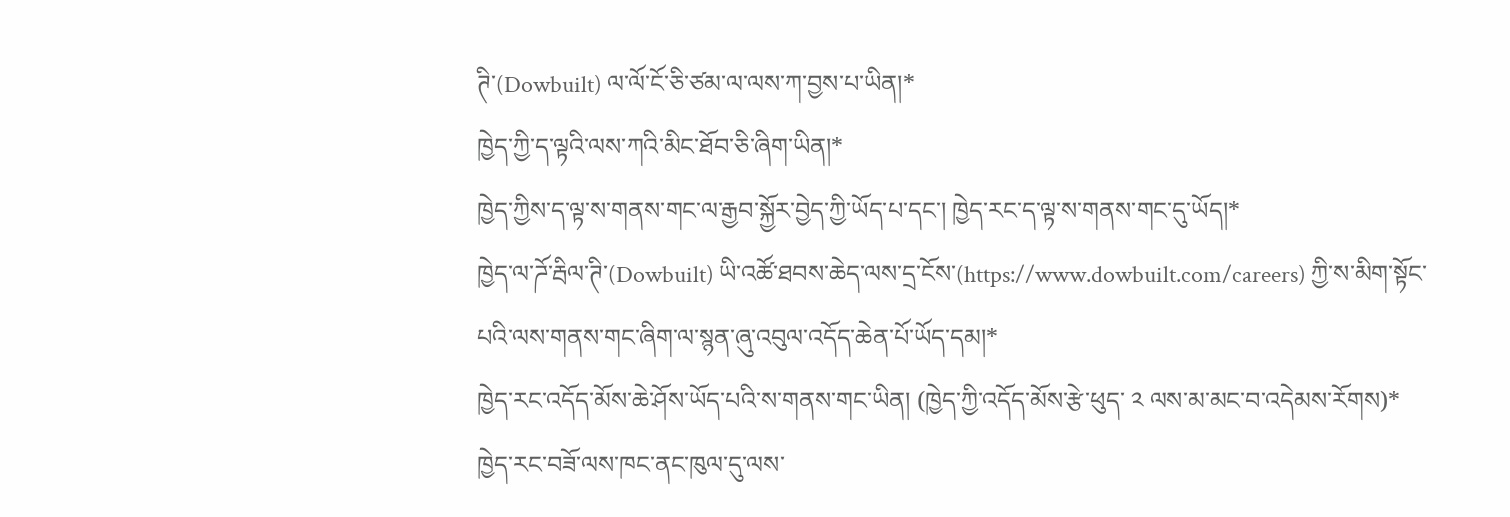ཊི་(Dowbuilt) ལ་ལོ་ངོ་ཅི་ཙམ་ལ་ལས་ཀ་བྱས་པ་ཡིན།*
ཁྱེད་ཀྱི་ད་ལྟའི་ལས་ཀའི་མིང་ཐོབ་ཅི་ཞིག་ཡིན།*
ཁྱེད་ཀྱིས་ད་ལྟ་ས་གནས་གང་ལ་རྒྱབ་སྐྱོར་བྱེད་ཀྱི་ཡོད་པ་དང་། ཁྱེད་རང་ད་ལྟ་ས་གནས་གང་དུ་ཡོད།*
ཁྱེད་ལ་ཌོ་རྦིལ་ཊི་(Dowbuilt) ཡི་འཚོ་ཐབས་ཆེད་ལས་དྲ་ངོས་(https://www.dowbuilt.com/careers) ཀྱི་ས་མིག་སྟོང་པའི་ལས་གནས་གང་ཞིག་ལ་སྙན་ཞུ་འབུལ་འདོད་ཆེན་པོ་ཡོད་དམ།*
ཁྱེད་རང་འདོད་མོས་ཆེ་ཤོས་ཡོད་པའི་ས་གནས་གང་ཡིན། (ཁྱེད་ཀྱི་འདོད་མོས་རྩེ་ཕུད་ ༢ ལས་མ་མང་བ་འདེམས་རོགས)*
ཁྱེད་རང་བཟོ་ལས་ཁང་ནང་ཁུལ་དུ་ལས་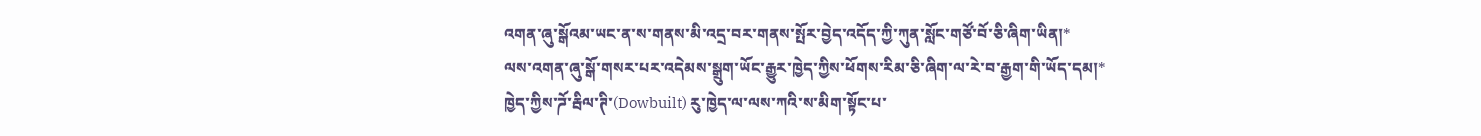འགན་ཞུ་སྒོའམ་ཡང་ན་ས་གནས་མི་འདྲ་བར་གནས་སྤོར་བྱེད་འདོད་ཀྱི་ཀུན་སློང་གཙོ་བོ་ཅི་ཞིག་ཡིན།*
ལས་འགན་ཞུ་སྒོ་གསར་པར་འདེམས་སྒྲུག་ཡོང་རྒྱུར་ཁྱེད་ཀྱིས་ཕོགས་རིམ་ཅི་ཞིག་ལ་རེ་བ་རྒྱག་གི་ཡོད་དམ།*
ཁྱེད་ཀྱིས་ཌོ་རྦིལ་ཊི་(Dowbuilt) རུ་ཁྱེད་ལ་ལས་ཀའི་ས་མིག་སྟོང་པ་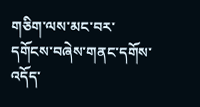གཅིག་ལས་མང་བར་དགོངས་བཞེས་གནང་དགོས་འདོད་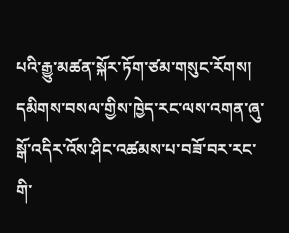པའི་རྒྱུ་མཚན་སྐོར་ཏོག་ཙམ་གསུང་རོགས། དམིགས་བསལ་གྱིས་ཁྱེད་རང་ལས་འགན་ཞུ་སྒོ་འདིར་འོས་ཤིང་འཚམས་པ་བཟོ་བར་རང་གི་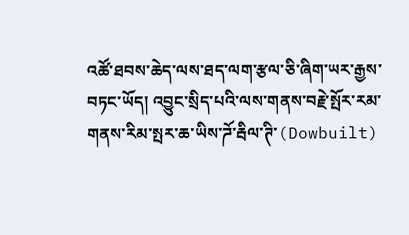འཚོ་ཐབས་ཆེད་ལས་ཐད་ལག་རྩལ་ཅི་ཞིག་ཡར་རྒྱས་བཏང་ཡོད། འབྱུང་སྲིད་པའི་ལས་གནས་བརྗེ་སྤོར་རམ་གནས་རིམ་སྤར་ཆ་ཡིས་ཌོ་རྦིལ་ཊི་(Dowbuilt)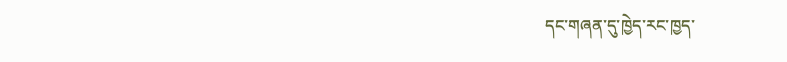དང་གཞན་དུ་ཁྱེད་རང་ཁྱད་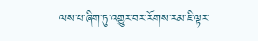ལས་པ་ཞིག་ཏུ་འགྱུར་བར་རོགས་རམ་ཇི་ལྟར་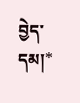བྱེད་དམ།*